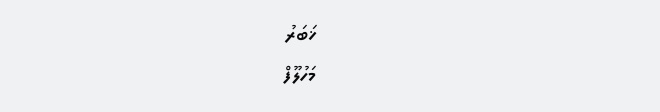ޚަބަރު
މަހުލޫފް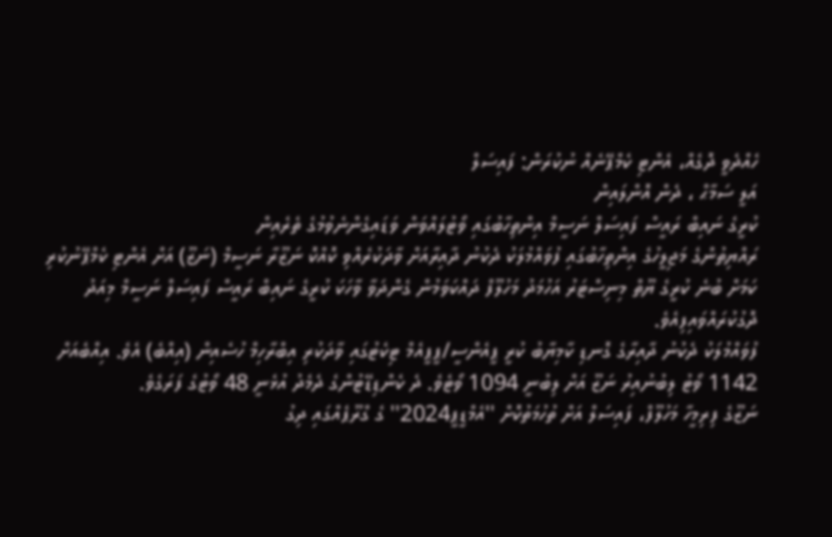ހެއްދެވީ ދޮގެއް، އެންޓި ކެމްޕޭނެއް ނުކުރަން: ފައިސަލް
އަލީ ސަމާޙް ، ދެން އޮންލައިން
ކުރީގެ ނައިބް ރައީސް ފައިސަލް ނަސީމް އިންތިހާބުގައި ވޯޓުލައްވަން ވަޑައިގެންނެވުމުގެ ތެރެއިން
ރައްޔިތުންގެ މަޖިލީހުގެ އިންތިހާބުގައި ފުވައްމުލަކު ދެކުނު ދާއިރާއަށް ވާދަކުރެއްވި ކޮއްކޮ ނަޒޫރާ ނަސީމް (ނަޒޫ) އަށް އެންޓި ކެމްޕޭނުކުރި ކަމަށް ބުނެ ކުރީގެ ޔޫތް މިނިސްޓަރު އަހުމަދު މަހުލޫފް ދައްކަވަމުން ގެންދަވާ ވާހަކަ ކުރީގެ ނައިބް ރައީސް ފައިސަލް ނަސީމް މިއަދު ދޮގުކުރައްވައިފިއެވެ.
ފުވައްމުލަކު ދެކުނު ދާއިރާގެ ގޮނޑި ކާމިޔާބު ކުރީ ޕީއެންސީ/ޕީޕީއެމް ޓިކެޓުގައި ވާދަކުރި އިބްރާހިމް ހުސެއިން (އިއްބެ) އެވެ. އިއްބެއަށް 1142 ވޯޓު ލިބުނުއިރު ނަޒޫ އަށް ލިބުނީ 1094 ވޯޓެވެ. ދެ ކެންޑިޑޭޓުންގެ ދެމެދު އުޅެނީ 48 ވޯޓުގެ ފަރަގެވެ.
ނަޒޫގެ ފިރިމީހާ މަހުލޫފް، ފައިސަލް އަށް ތުހުމަތުކޮށް ''އެމްޑީޕީ2024'' ގެ ގްރޫޕެއްގައި ދިގު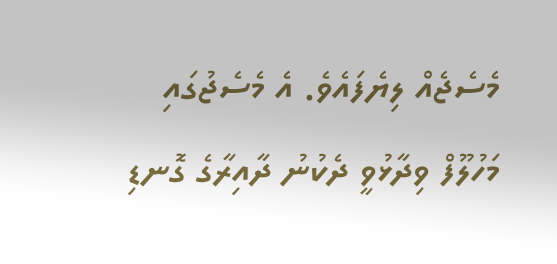މެސެޖެއް ލިޔެފައެވެ. އެ މެސެޖުގައި މަހުލޫފް ވިދާޅުވީ ދެކުނު ދާއިރާގެ ގޮނޑި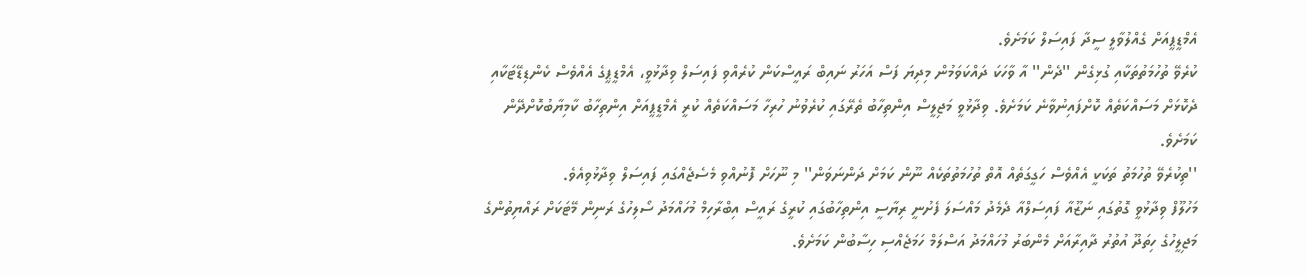އެމްޑީޕީއަށް ގެއްލުވާލީ ސީދާ ފައިސަލް ކަމަށެވެ.
ކުރެވޭ ތުހުމަތުތަކާއި ގުޅިގެން ''ދެން'' އާ ވާހަކަ ދައްކަވަމުން މިދިޔަ ފަސް އަހަރު ނައިބް ރައީސްކަން ކުރެއްވި ފައިސަލް ވިދާޅުވީ، އެމްޑީޕީގެ އެއްވެސް ކެންޑިޑޭޓަކާއި ދެކޮޅަށް މަސައްކަތެއް ކޮށްފައިނުވާނެ ކަމަށެވެ. ވިދާޅުވީ މަޖިލީސް އިންތިހާބު ތެރޭގައި ކުރެވުނު ހުރިހާ މަސައްކަތެއް ކުރީ އެމްޑީޕީއަށް އިންތިހާބު ކާމިޔާބުކޮށްދޭން ކަމަށެވެ.
''ތިކުރެވޭ ތުހުމަތު ތަކަކީ އެއްވެސް ހަގީގަތެއް އޮތް ތުހުމަތުތަކެއް ނޫން ކަމަށް ދަންނަވަން'' މި ނޫހަށް ފޮނުއްވި މެސެޖެއްގައި ފައިސަލް ވިދާޅުވިއެވެ.
މަހުލޫފް ވިދާޅުވީ ގޮތުގައި ނަޒޫއާ ފައިސަލްއާ ދެމެދު މައްސަލަ ފެށުނީ ރިޔާސީ އިންތިހާބުގައި ކުރީގެ ރައީސް އިބްރާހިމް މުހައްމަދު ސޯލިހުގެ ރަނިން މޭޓަކަށް ރައްޔިތުންގެ މަޖިލީހުގެ ހިތަދޫ އުތުރު ދާއިރާއަށް މެންބަރު މުހައްމަދު އަސްލަމް ހަމަޖެއްސި ހިސާބުން ކަމަށެވެ.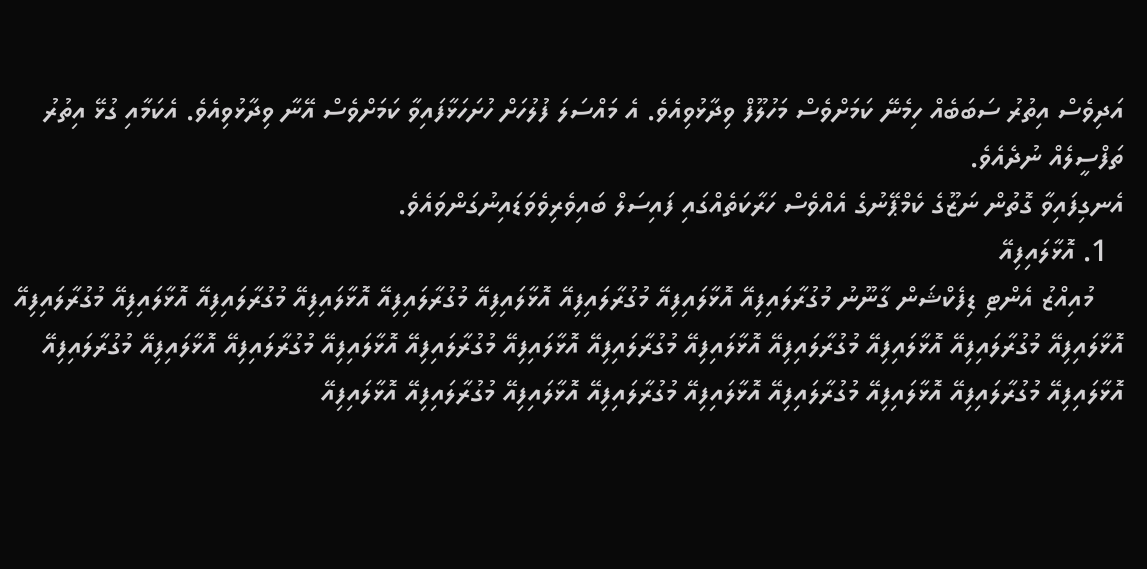އަދިވެސް އިތުރު ސަބަބެއް ހިމެނޭ ކަމަށްވެސް މަހުލޫފް ވިދާޅުވިއެވެ. އެ މައްސަލަ ފުލުހަށް ހުށަހަޅާފައިވާ ކަމަށްވެސް އޭނާ ވިދާޅުވިއެވެ. އެކަމާއި ގުޅޭ އިތުރު ތަފްސީލެއް ނުދެއެވެ.
އެނގިފައިވާ ގޮތުން ނަޒޫގެ ކެމްޕޭނުގެ އެއްވެސް ހަރާކަތެއްގައި ފައިސަލް ބައިވެރިވެވަޑައިނުގަންވައެވެ.
  1. އޮޅާލައިފިއޭ
    މުއިއްޒު އެންޓި ޑިފެކްޝަން ގާނޫނު މުގުރާލައިފިއޭ އޮޅާލައިފިއޭ މުގުރާލައިފިއޭ އޮޅާލައިފިއޭ މުގުރާލައިފިއޭ އޮޅާލައިފިއޭ މުގުރާލައިފިއޭ އޮޅާލައިފިއޭ މުގުރާލައިފިއޭ އޮޅާލައިފިއޭ މުގުރާލައިފިއޭ އޮޅާލައިފިއޭ މުގުރާލައިފިއޭ އޮޅާލައިފިއޭ މުގުރާލައިފިއޭ އޮޅާލައިފިއޭ މުގުރާލައިފިއޭ އޮޅާލައިފިއޭ މުގުރާލައިފިއޭ އޮޅާލައިފިއޭ މުގުރާލައިފިއޭ އޮޅާލައިފިއޭ މުގުރާލައިފިއޭ އޮޅާލައިފިއޭ މުގުރާލައިފިއޭ އޮޅާލައިފިއޭ މުގުރާލައިފިއޭ އޮޅާލައިފިއޭ މުގުރާލައިފިއޭ އޮޅާލައިފިއޭ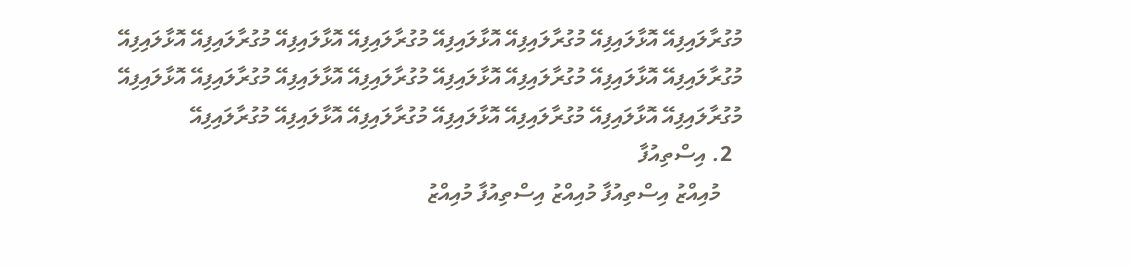މުގުރާލައިފިއޭ އޮޅާލައިފިއޭ މުގުރާލައިފިއޭ އޮޅާލައިފިއޭ މުގުރާލައިފިއޭ އޮޅާލައިފިއޭ މުގުރާލައިފިއޭ އޮޅާލައިފިއޭ މުގުރާލައިފިއޭ އޮޅާލައިފިއޭ މުގުރާލައިފިއޭ އޮޅާލައިފިއޭ މުގުރާލައިފިއޭ އޮޅާލައިފިއޭ މުގުރާލައިފިއޭ އޮޅާލައިފިއޭ މުގުރާލައިފިއޭ އޮޅާލައިފިއޭ މުގުރާލައިފިއޭ އޮޅާލައިފިއޭ މުގުރާލައިފިއޭ އޮޅާލައިފިއޭ މުގުރާލައިފިއޭ
  2. އިސްތިއުފާ
    މުއިއްޒު އިސްތިއުފާ މުއިއްޒު އިސްތިއުފާ މުއިއްޒު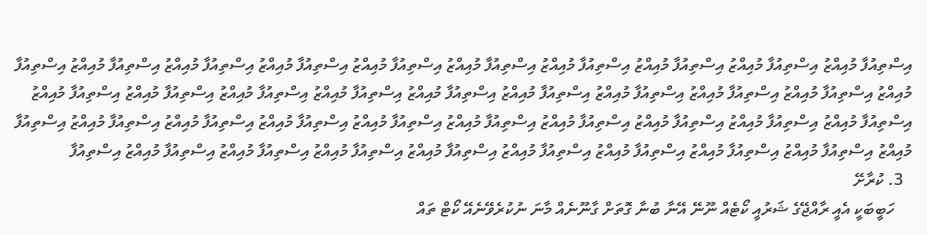އިސްތިއުފާ މުއިއްޒު އިސްތިއުފާ މުއިއްޒު އިސްތިއުފާ މުއިއްޒު އިސްތިއުފާ މުއިއްޒު އިސްތިއުފާ މުއިއްޒު އިސްތިއުފާ މުއިއްޒު އިސްތިއުފާ މުއިއްޒު އިސްތިއުފާ މުއިއްޒު އިސްތިއުފާ މުއިއްޒު އިސްތިއުފާ މުއިއްޒު އިސްތިއުފާ މުއިއްޒު އިސްތިއުފާ މުއިއްޒު އިސްތިއުފާ މުއިއްޒު އިސްތިއުފާ މުއިއްޒު އިސްތިއުފާ މުއިއްޒު އިސްތިއުފާ މުއިއްޒު އިސްތިއުފާ މުއިއްޒު އިސްތިއުފާ މުއިއްޒު އިސްތިއުފާ މުއިއްޒު އިސްތިއުފާ މުއިއްޒު އިސްތިއުފާ މުއިއްޒު އިސްތިއުފާ މުއިއްޒު އިސްތިއުފާ މުއިއްޒު އިސްތިއުފާ މުއިއްޒު އިސްތިއުފާ މުއިއްޒު އިސްތިއުފާ މުއިއްޒު އިސްތިއުފާ މުއިއްޒު އިސްތިއުފާ މުއިއްޒު އިސްތިއުފާ މުއިއްޒު އިސްތިއުފާ މުއިއްޒު އިސްތިއުފާ މުއިއްޒު އިސްތިއުފާ މުއިއްޒު އިސްތިއުފާ މުއިއްޒު އިސްތިއުފާ މުއިއްޒު އިސްތިއުފާ މުއިއްޒު އިސްތިއުފާ މުއިއްޒު އިސްތިއުފާ މުއިއްޒު އިސްތިއުފާ
  3. ކުރާށޭ
    ހަބީބަކީ އެއީ ރާއްޖޭގެ ޝަރުއީ ކޯޓެއް ނޫނޭ އޭނާ ބުނާ ގޮތަށް ގާނޫނެއް މާނަ ނުކުރެވޭނެއޭ ކޯޓް ތައް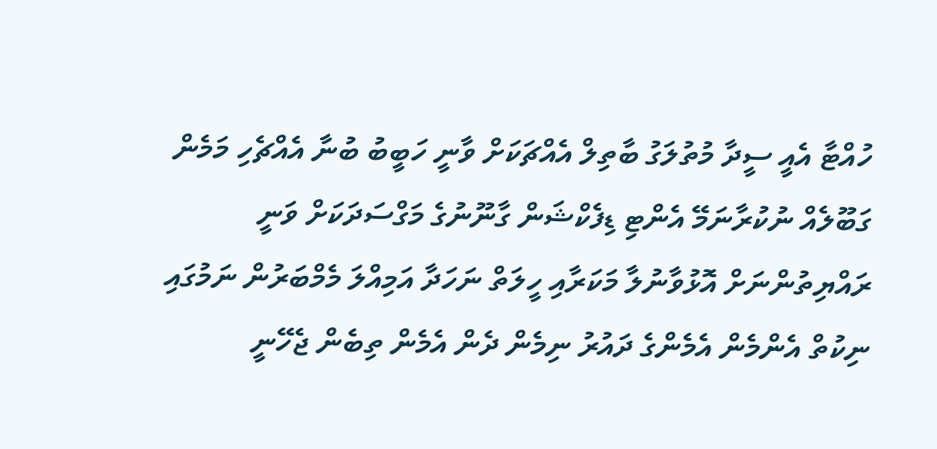ހުއްޓާ އެއީ ސީދާ މުތުލަގު ބާތިލް އެއްޗަކަށް ވާނީ ހަބީބު ބުނާ އެއްޗެހި މަމެން ގަބޫލެއް ނުކުރާނަމޭ އެންޓި ޑިފެކްޝަން ގާނޫނުގެ މަގްސަދަކަށް ވަނީ ރައްޔިތުންނަށް އޮޅުވާނުލާ މަކަރާއި ހީލަތް ނަހަދާ އަމިއްލަ މެމްބަރުން ނަމުގައި ނިކުތް އެންމެން އެމެންގެ ދައުރު ނިމެން ދެން އެމެން ތިބެން ޖެހޭނީ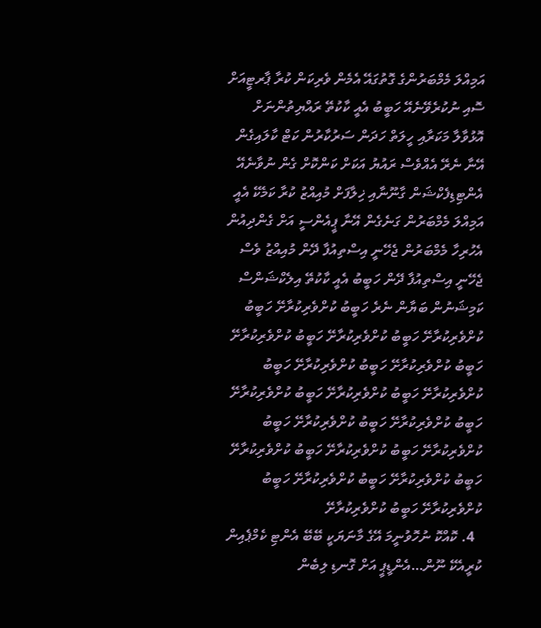އަމިއްލަ މެމްބަރުންގެ ގޮތުގައޭ އެމެން ވެރިކަން ކުރާ ޕާރޓީއަށް ސޮއި ނުކުރެވޭނެއޭ ހަބީބު އެއީ ކާކުތޭ ރައްޔިތުންނަށް އޮޅުވާލާ މަކަރާއި ހީލަތް ހަދަން ސަރުކާރުން ކަޓް ކާލައިގެން އޭނާ ނެރޭ އެއްވެސް ރައުޔު އަކަށް ކަންކޮށް ގެން ނުވާނެއޭ އެންޓިޑިފެކްޝަން ގާނޫނާއި ޚިލާފަށް މުއިއްޒު ކުރާ ކަމެކޭ އެއީ އަމިއްލަ މެމްބަރުން ގަނެގެން އޭނާ ޕީއެންސީ އަށް ގެންދިއުން އެހުރިހާ މެމްބަރުން ޖެހޭނީ އިސްތިއުފާ ދޭން މުއިއްޒު ވެސް ޖެހޭނީ އިސްތިއުފާ ދޭން ހަބީބު އެއީ ކާކުތޭ އިލެކްޝަންސް ކަމިޝަނުން ބަޔާން ނެރެ ހަބީބު ކުށްވެރިކުރާށޭ ހަބީބު ކުށްވެރިކުރާށޭ ހަބީބު ކުށްވެރިކުރާށޭ ހަބީބު ކުށްވެރިކުރާށޭ ހަބީބު ކުށްވެރިކުރާށޭ ހަބީބު ކުށްވެރިކުރާށޭ ހަބީބު ކުށްވެރިކުރާށޭ ހަބީބު ކުށްވެރިކުރާށޭ ހަބީބު ކުށްވެރިކުރާށޭ ހަބީބު ކުށްވެރިކުރާށޭ ހަބީބު ކުށްވެރިކުރާށޭ ހަބީބު ކުށްވެރިކުރާށޭ ހަބީބު ކުށްވެރިކުރާށޭ ހަބީބު ކުށްވެރިކުރާށޭ ހަބީބު ކުށްވެރިކުރާށޭ ހަބީބު ކުށްވެރިކުރާށޭ ހަބީބު ކުށްވެރިކުރާށޭ ހަބީބު ކުށްވެރިކުރާށޭ
  4. ކޮއްކޮ ނުހޮވުނީމަ އޭގެ މާނަޔަކީ ބޭބޭ އެންޓި ކެމްޕެއިން ކުރީއެކޭ ނޫން…އެންޑީޕީ އަށް ގޮނޑި ލިބެން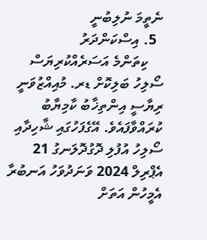ނެތީމަ ނުލިބުނީ
  5. އިސްކަންދަރު
    ކިތަންމެ އަސަރެއްކުރިޔަސް ސޯލިހު ބަލިކޮށް ޑރ. މުއިއްޒުވަނީ ރިޔާސީ އިންތިޚާބު ކާމިޔާބު ކުރައްވާފައެވެ. އޭގެފަހުގައި ޝާހިދާއި ސޯލިހު އުފުލި ދޮގުދޮލަނގު 21 އެޕްރިލް 2024 ވަނަދުވަހު އަނބުރާ އެމީހުން އަތަށް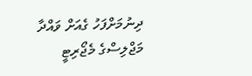ދިނުމަށްފަހު ގެއަށް ވައްދާ މަޖްލިސްގެ މެޖޯރިޓީ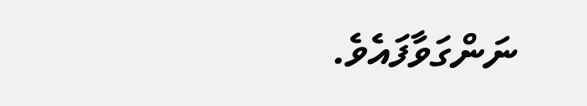ނަންގަވާފައެވެ.